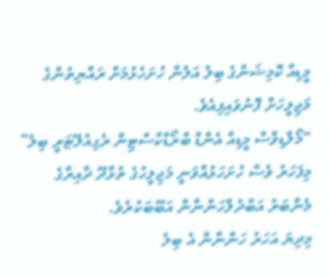މީޑިއާ ކޮމިޝަންގެ ބިލު އަލުން ހުށަހެޅުމަށް ރައްޔިތުންގެ މަޖިލީހަށް ފޮނުވައިފިއެވެ.
“މޯލްޑިވްސް މީޑިއާ އެންޑް ބްރޯޑްކާސްޓިން ރެގިއުލޭޓަރީ ބިލު” މިފަހަރު ވެސް ހުށަހަޅުއްވަނީ މަޖިލީހުގެ ތުޅާދޫ ދާއިރާގެ މެންބަރު އަބްދުލްހަންނާން އަބޫބަކުރެވެ.
މިދިޔަ އަހަރު ހަންނާން އެ ބިލު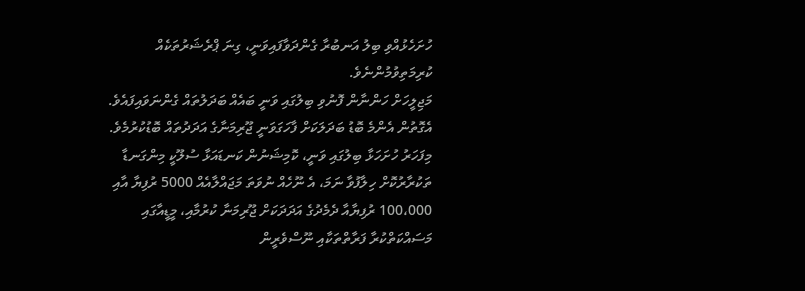ހުށަހެޅުއްވި ބިލު އަނބުރާ ގެންދަވާފައިވަނީ، ގިނަ ޕްރެޝަރުތަކެއް ކުރިމަތިވުމުންނެވެ.
މަޖިލީހަށް ހަންނާން ފޮނުވި ބިލުގައި ވަނީ ބައެއް ބަދަލުތައް ގެންނަވައިފައެވެ. އެގޮތުން އެންމެ ބޮޑު ބަދަލަކަށް ފާހަގަވަނީ ޖޫރިމަނާގެ އަދަދުތައް ބޮޑުކުރުމެވެ.
މިފަހަރު ހުށަހަޅާ ބިލުގައި ވަނީ، ކޮމިޝަނުން ކަނޑައަޅާ ސުލޫކީ މިންގަނޑާ ތަކުރާރުކޮށް ހިލާފުވާ ނަމަ، އެ ނޫހެއް ނުވަތަ މަޖައްލާއެއް 5000 ރުފިޔާ އާއި 100،000 ރުފިޔާއާ ދެމެދުގެ އަދަދަކަށް ޖޫރިމަނާ ކުރުމާއި، މީޑީއާގައި މަސައްކަތްކުރާ ފަރާތްތަކާއި ނޫސްވެރީން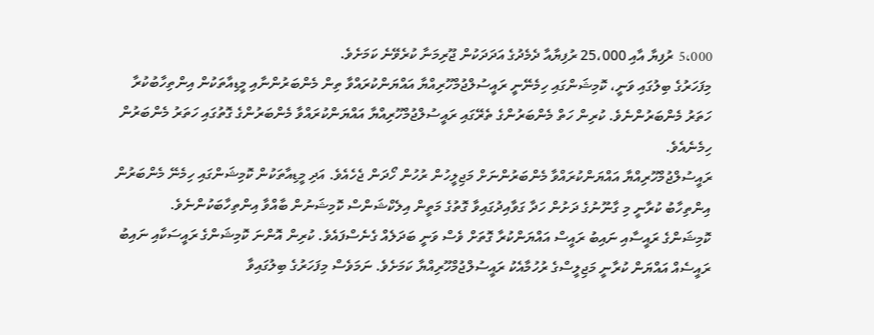5،000 ރުފިޔާ އާއި 25،000 ރުފިޔާއާ ދެމެދުގެ އަދަދަކުން ޖޫރިމަނާ ކުރެވޭނެ ކަމަށެވެ.
މިފަހަރުގެ ބިލުގައި ވަނީ، ކޮމިޝަންގައި ހިމެނޭނީ ރައީސުލްޖުމްހޫރިއްޔާ އައްޔަންކުރައްވާ ތިން މެންބަރުންނާއި މީޑިއާތަކުން އިންތިހާބުކުރާ ހަތަރު މެންބަރުންނެވެ. ކުރިން ހަތް މެންބަރުންގެ ތެރޭގައި ރައީސުލްޖުމްހޫރިއްޔާ އައްޔަންކުރައްވާ މެންބަރުންގެ ގޮތުގައި ހަތަރު މެންބަރުން ހިމެނެއެވެ.
ރައީސުލްޖުމްހޫރިއްޔާ އައްޔަންކުރައްވާ މެންބަރުންނަށް މަޖިލީހުން ރުހުން ހޯދަން ޖެހެއެވެ. އަދި މީޑިއާތަކުން ކޮމިޝަންގައި ހިމެނޭ މެންބަރުން އިންތިހާބު ކުރާނީ މި ގާނޫނުގެ ދަށުން ހަދާ ގަވާއިދުގައިވާ ގޮތުގެ މަތީން އިލެކްޝަންސް ކޮމިޝަނުން ބާއްވާ އިންތިހާބަކުންނެވެ.
ކޮމިޝަންގެ ރައީސާއި ނައިބު ރައީސް އައްޔަންކުރާ ގޮތަށް ވެސް ވަނީ ބަދަލެއް ގެނެސްފައެވެ. ކުރިން އޮންނަ ކޮމިޝަންގެ ރައީސަކާއި ނައިބު ރައީސެއް އައްޔަން ކުރާނީ މަޖިލީސްގެ ރުހުމާއެކު ރައީސުލްޖުމްހޫރިއްޔާ ކަމަށެވެ. ނަމަވެސް މިފަހަރުގެ ބިލުގައިވާ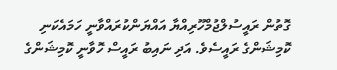ގޮތުން ރައީސުލްޖުމްހޫރިއްޔާ އައްޔަންކުރައްވާނީ ހަމައެކަނި ކޮމިޝަންގެ ރައީސެވެ. އަދި ނައިބު ރައީސް ހޮވާނީ ކޮމިޝަންގެ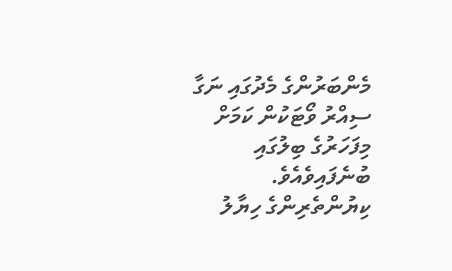މެންބަރުންގެ މެދުގައި ނަގާ ސިއްރު ވޯޓަކުން ކަމަށް މިފަހަރުގެ ބިލުގައި ބުނެފައިވެއެވެ.
ކިޔުންތެރިންގެ ހިޔާލު